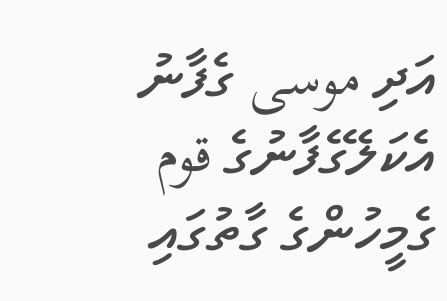އަދި موسى ގެފާނު އެކަލޭގެފާނުގެ قوم ގެމީހުންގެ ގާތުގައި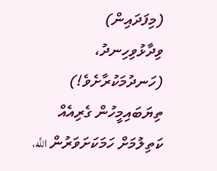(މިފަދައިން) ވިދާޅުވިހިނދު، (ހަނދުމަކުރާށެވެ!) ތިޔަބައިމީހުން ގެރިއެއް ކަތިލުމަށް ހަމަކަށަވަރުން اللَّه،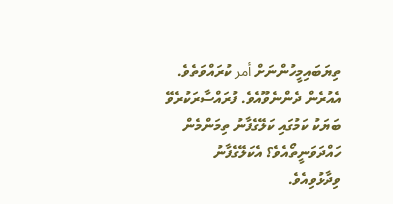ތިޔަބައިމީހުންނަށް أمر ކުރައްވަތެވެ. އެއުރެން ދެންނެވޫއެވެ. ފުރައްސާރަކުރެވޭ ބަޔަކު ކަމުގައި ކަލޭގެފާނު ތިމަންމެން ހައްދަވަނީތޯއެވެ؟ އެކަލޭގެފާނު ވިދާޅުވިއެވެ.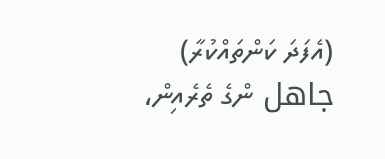(އެފަދަ ކަންތައްކުރާ) جاهل ންގެ ތެރެއިން،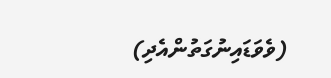(ވެވަޑައިނުގަތުންއެދި)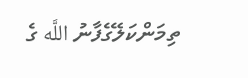ތިމަންކަލޭގެފާނު اللَّه ގެ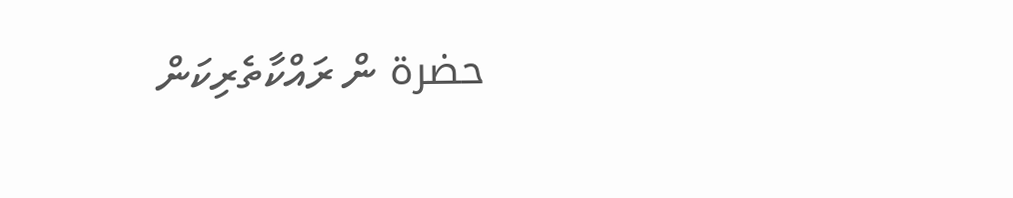حضرة ން ރައްކާތެރިކަން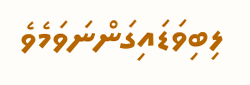ލިބިވަޑައިގަންނަވަމެވެ